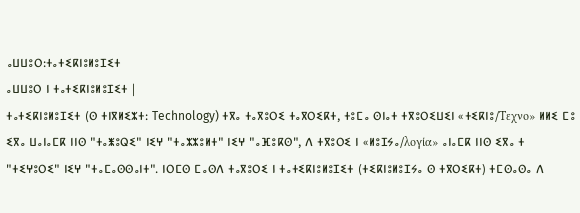ⴰⵡⵡⵓⵔ:ⵜⴰⵜⵉⴽⵏⵓⵍⵓⵊⵉⵜ
ⴰⵡⵡⵓⵔ ⵏ ⵜⴰⵜⵉⴽⵏⵓⵍⵓⵊⵉⵜ |
ⵜⴰⵜⵉⴽⵏⵓⵍⵓⵊⵉⵜ (ⵙ ⵜⵏⴳⵍⵉⵣⵜ: Technology) ⵜⴳⴰ ⵜⴰⴳⵓⵔⵉ ⵜⴰⴳⵔⵉⴽⵜ, ⵜⵓⵎⴰ ⵙⵏⴰⵜ ⵜⴳⵓⵔⵉⵡⵉⵏ «ⵜⵉⴽⵏⵓ/Τεχνο» ⵍⵍⵉ ⵎⵓ ⵉⴳⴰ ⵡⴰⵏⴰⵎⴽ ⵏⵏⵙ "ⵜⴰⵥⵓⵕⵉ" ⵏⵉⵖ "ⵜⴰⵣⵣⵓⵍⵜ" ⵏⵉⵖ "ⴰⴼⵓⴽⵙ", ⴷ ⵜⴳⵓⵔⵉ ⵏ «ⵍⵓⵊⵢⴰ/λογία» ⴰⵏⴰⵎⴽ ⵏⵏⵙ ⵉⴳⴰ ⵜ "ⵜⵉⵖⵓⵔⵉ" ⵏⵉⵖ "ⵜⴰⵎⴰⵙⵙⴰⵏⵜ". ⵏⵔⵎⵙ ⵎⴰⵙⴷ ⵜⴰⴳⵓⵔⵉ ⵏ ⵜⴰⵜⵉⴽⵏⵓⵍⵓⵊⵉⵜ (ⵜⵉⴽⵏⵓⵍⵓⵊⵢⴰ ⵙ ⵜⴳⵔⵉⴽⵜ) ⵜⵎⵙⴰⵙⴰ ⴷ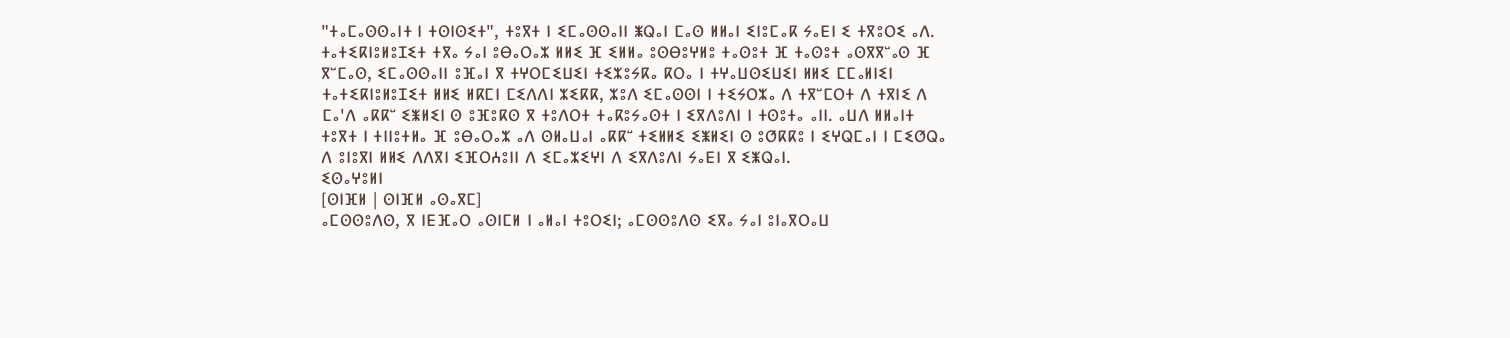"ⵜⴰⵎⴰⵙⵙⴰⵏⵜ ⵏ ⵜⵙⵏⵙⵉⵜ", ⵜⵓⴳⵜ ⵏ ⵉⵎⴰⵙⵙⴰⵏⵏ ⵥⵕⴰⵏ ⵎⴰⵙ ⵍⵍⴰⵏ ⵉⵏⵓⵎⴰⴽ ⵢⴰⴹⵏ ⵉ ⵜⴳⵓⵔⵉ ⴰⴷ. ⵜⴰⵜⵉⴽⵏⵓⵍⵓⵊⵉⵜ ⵜⴳⴰ ⵢⴰⵏ ⵓⴱⴰⵔⴰⵣ ⵍⵍⵉ ⴼ ⵉⵍⵍⴰ ⵓⵙⴱⵓⵖⵍⵓ ⵜⴰⵙⵓⵜ ⴼ ⵜⴰⵙⵓⵜ ⴰⵙⴳⴳⵯⴰⵙ ⴼ ⴳⵯⵎⴰⵙ, ⵉⵎⴰⵙⵙⴰⵏⵏ ⵓⴼⴰⵏ ⴳ ⵜⵖⵔⵎⵉⵡⵉⵏ ⵜⵉⵣⵓⵢⴽⴰ ⴽⵔⴰ ⵏ ⵜⵖⴰⵡⵙⵉⵡⵉⵏ ⵍⵍⵉ ⵎⵎⴰⵍⵏⵉⵏ ⵜⴰⵜⵉⴽⵏⵓⵍⵓⵊⵉⵜ ⵍⵍⵉ ⵍⴽⵎⵏ ⵎⵉⴷⴷⵏ ⵣⵉⴽⴽ, ⵣⵓⴷ ⵉⵎⴰⵙⵙⵏ ⵏ ⵜⵉⵢⵔⵣⴰ ⴷ ⵜⴳⵯⵎⵔⵜ ⴷ ⵜⴳⵏⵉ ⴷ ⵎⴰ'ⴷ ⴰⴽⴽⵯ ⵉⵥⵍⵉⵏ ⵙ ⵓⴼⵓⴽⵙ ⴳ ⵜⵓⴷⵔⵜ ⵜⴰⴽⵓⵢⴰⵙⵜ ⵏ ⵉⴳⴷⵓⴷⵏ ⵏ ⵜⵙⵓⵜⴰ ⴰⵏⵏ. ⴰⵡⴷ ⵍⵍⴰⵏⵜ ⵜⵓⴳⵜ ⵏ ⵜⵏⵏⵓⵜⵍⴰ ⴼ ⵓⴱⴰⵔⴰⵣ ⴰⴷ ⵙⵍⴰⵡⴰⵏ ⴰⴽⴽⵯ ⵜⵉⵍⵍⵉ ⵉⵥⵍⵉⵏ ⵙ ⵓⵚⴽⴽⵓ ⵏ ⵉⵖⵕⵎⴰⵏ ⵏ ⵎⵉⵚⵕⴰ ⴷ ⵓⵏⵓⴳⵏ ⵍⵍⵉ ⴷⴷⴳⵏ ⵉⴼⵔⵄⵓⵏⵏ ⴷ ⵉⵎⴰⵣⵉⵖⵏ ⴷ ⵉⴳⴷⵓⴷⵏ ⵢⴰⴹⵏ ⴳ ⵉⵥⵕⴰⵏ.
ⵉⵙⴰⵖⵓⵍⵏ
[ⵙⵏⴼⵍ | ⵙⵏⴼⵍ ⴰⵙⴰⴳⵎ]
ⴰⵎⵙⵙⵓⴷⵙ, ⴳ ⵏⴹⴼⴰⵔ ⴰⵙⵏⵎⵍ ⵏ ⴰⵍⴰⵏ ⵜⵓⵔⵉⵏ; ⴰⵎⵙⵙⵓⴷⵙ ⵉⴳⴰ ⵢⴰⵏ ⵓⵏⴰⴳⵔⴰⵡ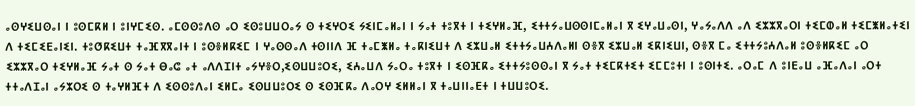ⴰⵙⵖⵉⵡⵙⴰⵏ ⵏ ⵓⵙⵎⴽⵍ ⵏ ⵓⵏⵖⵎⵉⵙ. ⴰⵎⵙⵙⵓⴷⵙ ⴰⵔ ⵉⵙⵓⵡⵡⵔⴰⵢ ⵙ ⵜⵉⵖⵔⵉ ⵢⵉⵏⵎⴰⵍⴰⵏ ⵏ ⵢⴰⵜ ⵜⵓⴳⵜ ⵏ ⵜⵉⵖⵍⴰⴼ, ⵉⵜⵜⵢⴰⵡⵙⵙⵏⵎⴰⵍⴰⵏ ⴳ ⵉⵖⴰⵡⴰⵙⵏ, ⵖⴰⵢⴰⴷⴷ ⴰⴷ ⵉⵣⵣⴳⴰⵔⵏ ⵜⵉⵎⵀⴰⵍ ⵜⵉⵎⵥⵍⴰⵜⵉⵏ ⴷ ⵜⵉⵎⵉⴹⴰⵏⵉⵏ. ⵜⵓⵚⴽⵉⵡⵜ ⵜⴰⴼⴳⴳⴰⵏⵜ ⵏ ⵓⵙⴻⵍⴽⵉⵎ ⵏ ⵖⴰⵙⵙⴰⴷ ⵜⵙⵏⵏⴷ ⴼ ⵜⴰⵎⵥⵍⴰ ⵜⴰⴽⵏⵉⵡⵜ ⴷ ⵉⵣⵡⴰⵍ ⵉⵜⵜⵢⴰⵡⵄⴷⴰⵍⵏ ⵙⴻⴳ ⵉⵣⵡⴰⵍ ⵉⴽⵏⵉⵡⵏ, ⵙⴻⴳ ⵎⴰ ⵉⵜⵜⵢⵓⵄⴷⴰⵍ ⵓⵙⴻⵍⴽⵉⵎ ⴰⵔ ⵉⵣⵣⴳⴰⵔ ⵜⵉⵖⵍⴰⴼ ⵢⴰⵜ ⵙ ⵢⴰⵜ ⴱⴰⵛ ⴰⵜ ⴰⴷⴷⵊⵏⵜ ⴰⵢⵖⴻⵔ,ⵉⵙⵡⵡⵓⵔⵉ, ⵉⵄⴰⵡⴷ ⵢⴰⵔⴰ ⵜⵓⴳⵜ ⵏ ⵉⵙⴼⴽⴰ ⵉⵜⵜⵢⵓⵙⵙⴰⵏ ⴳ ⵢⴰⵜ ⵜⵉⵎⴽⵜⵉⵜ ⵉⵎⵎⵓⵜⵏ ⵏ ⵓⵙⵏⵜⵉ. ⴰⵔⴰⵎ ⴷ ⵓⵏⴹⴰⵡ ⴰⴼⴰⴷⴰⵏ ⴰⵔⵜ ⵜⵜⴰⴷⵊⴰⵏ ⴰⵢⵣⵔⵉ ⵙ ⵜⴰⵖⵍⴼⵜ ⴷ ⵉⵙⵙⵓⴷⴰⵏ ⵉⵍⵎⴰ ⵉⵙⵡⵡⵓⵔⵉ ⵙ ⵉⵙⴼⴽⴰ ⴷⴰⵔⵖ ⵉⵍⵍⴰⵏ ⴳ ⵜⴰⵡⵏⵏⴰⴹⵜ ⵏ ⵜⵡⵡⵓⵔⵉ.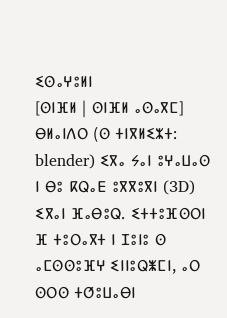ⵉⵙⴰⵖⵓⵍⵏ
[ⵙⵏⴼⵍ | ⵙⵏⴼⵍ ⴰⵙⴰⴳⵎ]
ⴱⵍⴰⵏⴷⵔ (ⵙ ⵜⵏⴳⵍⵉⵣⵜ: blender) ⵉⴳⴰ ⵢⴰⵏ ⵓⵖⴰⵡⴰⵙ ⵏ ⴱⵓ ⴽⵕⴰⴹ ⵓⴳⴳⵓⴳⵏ (3D) ⵉⴳⴰⵏ ⴼⴰⴱⵓⵕ. ⵉⵜⵜⵓⴼⵙⵔⵏ ⴼ ⵜⵓⵔⴰⴳⵜ ⵏ ⵊⵓⵏⵓ ⵙ ⴰⵎⵙⵙⵓⴼⵖ ⵉⵏⵏⵓⵕⵥⵎⵏ, ⴰⵔ ⵙⵔⵙ ⵜⵚⵓⵡⴰⴱⵏ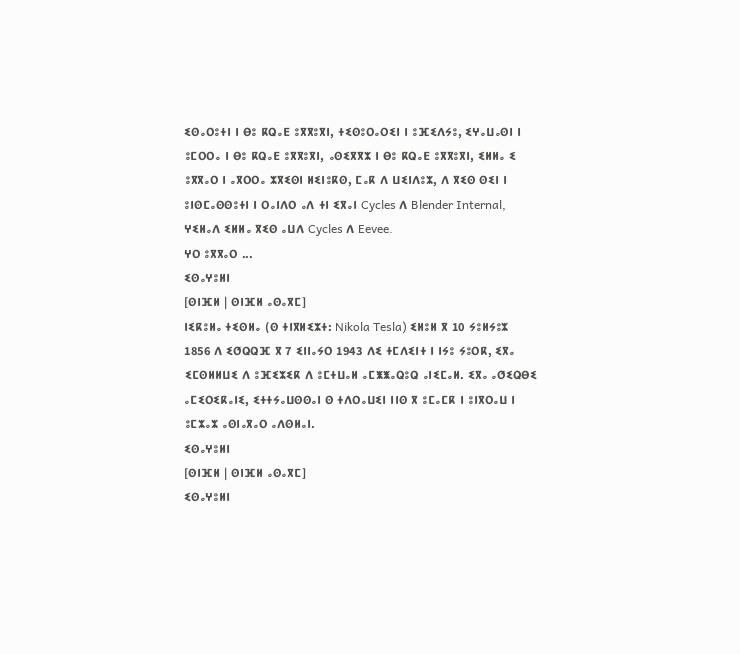ⵉⵙⴰⵔⵓⵜⵏ ⵏ ⴱⵓ ⴽⵕⴰⴹ ⵓⴳⴳⵓⴳⵏ, ⵜⵉⵙⵓⵔⴰⵔⵉⵏ ⵏ ⵓⴼⵉⴷⵢⵓ, ⵉⵖⴰⵡⴰⵙⵏ ⵏ ⵓⵎⵔⵔⴰ ⵏ ⴱⵓ ⴽⵕⴰⴹ ⵓⴳⴳⵓⴳⵏ, ⴰⵙⵉⴳⴳⵣ ⵏ ⴱⵓ ⴽⵕⴰⴹ ⵓⴳⴳⵓⴳⵏ, ⵉⵍⵍⴰ ⵉ ⵓⴳⴳⴰⵔ ⵏ ⴰⴳⵔⵔⴰ ⵣⴳⵉⵙⵏ ⵍⵉⵏⵓⴽⵙ, ⵎⴰⴽ ⴷ ⵡⵉⵏⴷⵓⵣ, ⴷ ⴳⵉⵙ ⵙⵉⵏ ⵏ ⵓⵏⵙⵎⴰⵙⵙⵓⵜⵏ ⵏ ⵔⴰⵏⴷⵔ ⴰⴷ ⵜⵏ ⵉⴳⴰⵏ Cycles ⴷ Blender Internal, ⵖⵉⵍⴰⴷ ⵉⵍⵍⴰ ⴳⵉⵙ ⴰⵡⴷ Cycles ⴷ Eevee.
ⵖⵔ ⵓⴳⴳⴰⵔ ...
ⵉⵙⴰⵖⵓⵍⵏ
[ⵙⵏⴼⵍ | ⵙⵏⴼⵍ ⴰⵙⴰⴳⵎ]
ⵏⵉⴽⵓⵍⴰ ⵜⵉⵙⵍⴰ (ⵙ ⵜⵏⴳⵍⵉⵣⵜ: Nikola Tesla) ⵉⵍⵓⵍ ⴳ 10 ⵢⵓⵍⵢⵓⵣ 1856 ⴷ ⵉⵚⵕⵕⴼ ⴳ 7 ⵉⵏⵏⴰⵢⵔ 1943 ⴷⵉ ⵜⵎⴷⵉⵏⵜ ⵏ ⵏⵢⵓ ⵢⵓⵔⴽ, ⵉⴳⴰ ⵉⵎⵙⵍⵍⵡⵉ ⴷ ⵓⴼⵉⵣⵉⴽ ⴷ ⵓⵎⵜⵡⴰⵍ ⴰⵎⵥⵥⴰⵕⵓⵕ ⴰⵏⵉⵎⴰⵍ. ⵉⴳⴰ ⴰⵚⵉⵕⴱⵉ ⴰⵎⵉⵔⵉⴽⴰⵏⵉ, ⵉⵜⵜⵢⴰⵡⵙⵙⴰⵏ ⵙ ⵜⴷⵔⴰⵡⵉⵏ ⵏⵏⵙ ⴳ ⵓⵎⴰⵎⴽ ⵏ ⵓⵏⴳⵔⴰⵡ ⵏ ⵓⵎⵣⴰⵣ ⴰⵙⵏⴰⴳⴰⵔ ⴰⴷⵙⵍⴰⵏ.
ⵉⵙⴰⵖⵓⵍⵏ
[ⵙⵏⴼⵍ | ⵙⵏⴼⵍ ⴰⵙⴰⴳⵎ]
ⵉⵙⴰⵖⵓⵍⵏ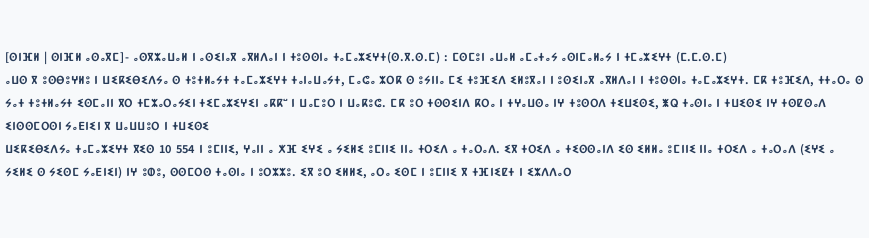[ⵙⵏⴼⵍ | ⵙⵏⴼⵍ ⴰⵙⴰⴳⵎ]- ⴰⵙⴳⵣⴰⵡⴰⵍ ⵏ ⴰⵙⵉⵏⴰⴳ ⴰⴳⵍⴷⴰⵏ ⵏ ⵜⵓⵙⵙⵏⴰ ⵜⴰⵎⴰⵣⵉⵖⵜ(ⵙ.ⴳ.ⵙ.ⵎ) : ⵎⵙⵎⵓⵏ ⴰⵡⴰⵍ ⴰⵎⴰⵜⴰⵢ ⴰⵙⵏⵎⴰⵍⴰⵢ ⵏ ⵜⵎⴰⵣⵉⵖⵜ (ⵎ.ⵎ.ⵙ.ⵎ)
ⴰⵡⵙ ⴳ ⵓⵙⴱⵓⵖⵍⵓ ⵏ ⵡⵉⴽⵉⴱⵉⴷⵢⴰ ⵙ ⵜⵓⵜⵍⴰⵢⵜ ⵜⴰⵎⴰⵣⵉⵖⵜ ⵜⴰⵏⴰⵡⴰⵢⵜ, ⵎⴰⵛⴰ ⵣⵔⴽ ⵙ ⵓⵢⵏⵏⴰ ⵎⵉ ⵜⵓⴼⵉⴷ ⵉⵍⵓⴳⴰⵏ ⵏ ⵓⵙⵉⵏⴰⴳ ⴰⴳⵍⴷⴰⵏ ⵏ ⵜⵓⵙⵙⵏⴰ ⵜⴰⵎⴰⵣⵉⵖⵜ. ⵎⴽ ⵜⵓⴼⵉⴷ, ⵜⵜⴰⵔⴰ ⵙ ⵢⴰⵜ ⵜⵓⵜⵍⴰⵢⵜ ⵉⵙⵎⴰⵏⵏ ⴳⵔ ⵜⵎⵣⴰⵔⴰⵢⵉⵏ ⵜⵉⵎⴰⵣⵉⵖⵉⵏ ⴰⴽⴽⵯ ⵏ ⵡⴰⵎⵓⵔ ⵏ ⵡⴰⴽⵓⵛ. ⵎⴽ ⵓⵔ ⵜⵙⵙⵉⵏⴷ ⴽⵔⴰ ⵏ ⵜⵖⴰⵡⵙⴰ ⵏⵖ ⵜⵓⵙⵔⴷ ⵜⵉⵡⵉⵙⵉ, ⵥⵕ ⵜⴰⵙⵏⴰ ⵏ ⵜⵡⵉⵙⵉ ⵏⵖ ⵜⵙⵇⵙⴰⴷ ⵉⵏⵙⵙⵎⵔⵙⵏ ⵢⴰⴹⵏⵉⵏ ⴳ ⵡⴰⵡⵡⵓⵔ ⵏ ⵜⵡⵉⵙⵉ
ⵡⵉⴽⵉⴱⵉⴷⵢⴰ ⵜⴰⵎⴰⵣⵉⵖⵜ ⴳⵉⵙ 10 554 ⵏ ⵓⵎⵏⵏⵉ, ⵖⴰⵏⵏ ⴰ ⵅⴼ ⵉⵖⵉ ⴰ ⵢⵉⵍⵉ ⵓⵎⵏⵏⵉ ⵏⵏⴰ ⵜⵔⵉⴷ ⴰ ⵜⴰⵔⴰⴷ. ⵉⴳ ⵜⵔⵉⴷ ⴰ ⵜⵉⵙⵙⴰⵏⴷ ⵉⵙ ⵉⵍⵍⴰ ⵓⵎⵏⵏⵉ ⵏⵏⴰ ⵜⵔⵉⴷ ⴰ ⵜⴰⵔⴰⴷ (ⵉⵖⵉ ⴰ ⵢⵉⵍⵉ ⵙ ⵢⵉⵙⵎ ⵢⴰⴹⵏⵉⵏ) ⵏⵖ ⵓⵀⵓ, ⵙⵙⵎⵔⵙ ⵜⴰⵙⵏⴰ ⵏ ⵓⵔⵣⵣⵓ. ⵉⴳ ⵓⵔ ⵉⵍⵍⵉ, ⴰⵔⴰ ⵉⵙⵎ ⵏ ⵓⵎⵏⵏⵉ ⴳ ⵜⴼⵏⵉⵇⵜ ⵏ ⵉⵣⴷⴷⴰⵔ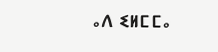ⴰⴷ ⵉⵍⵎⵎⴰ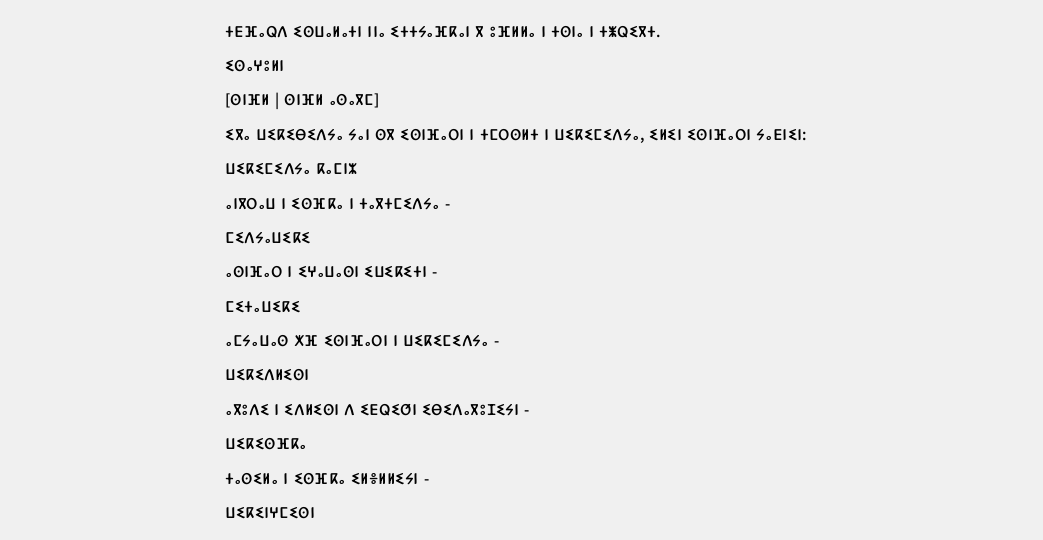ⵜⴹⴼⴰⵕⴷ ⵉⵙⵡⴰⵍⴰⵜⵏ ⵏⵏⴰ ⵉⵜⵜⵢⴰⴼⴽⴰⵏ ⴳ ⵓⴼⵍⵍⴰ ⵏ ⵜⵙⵏⴰ ⵏ ⵜⵥⵕⵉⴳⵜ.
ⵉⵙⴰⵖⵓⵍⵏ
[ⵙⵏⴼⵍ | ⵙⵏⴼⵍ ⴰⵙⴰⴳⵎ]
ⵉⴳⴰ ⵡⵉⴽⵉⴱⵉⴷⵢⴰ ⵢⴰⵏ ⵙⴳ ⵉⵙⵏⴼⴰⵔⵏ ⵏ ⵜⵎⵔⵙⵍⵜ ⵏ ⵡⵉⴽⵉⵎⵉⴷⵢⴰ, ⵉⵍⵉⵏ ⵉⵙⵏⴼⴰⵔⵏ ⵢⴰⴹⵏⵉⵏ:
ⵡⵉⴽⵉⵎⵉⴷⵢⴰ ⴽⴰⵎⵏⵣ
ⴰⵏⴳⵔⴰⵡ ⵏ ⵉⵙⴼⴽⴰ ⵏ ⵜⴰⴳⵜⵎⵉⴷⵢⴰ -
ⵎⵉⴷⵢⴰⵡⵉⴽⵉ
ⴰⵙⵏⴼⴰⵔ ⵏ ⵉⵖⴰⵡⴰⵙⵏ ⵉⵡⵉⴽⵉⵜⵏ -
ⵎⵉⵜⴰⵡⵉⴽⵉ
ⴰⵎⵢⴰⵡⴰⵙ ⵅⴼ ⵉⵙⵏⴼⴰⵔⵏ ⵏ ⵡⵉⴽⵉⵎⵉⴷⵢⴰ -
ⵡⵉⴽⵉⴷⵍⵉⵙⵏ
ⴰⴳⵓⴷⵉ ⵏ ⵉⴷⵍⵉⵙⵏ ⴷ ⵉⴹⵕⵉⵚⵏ ⵉⴱⵉⴷⴰⴳⵓⵊⵉⵢⵏ -
ⵡⵉⴽⵉⵙⴼⴽⴰ
ⵜⴰⵙⵉⵍⴰ ⵏ ⵉⵙⴼⴽⴰ ⵉⵍⴻⵍⵍⵉⵢⵏ -
ⵡⵉⴽⵉⵏⵖⵎⵉⵙⵏ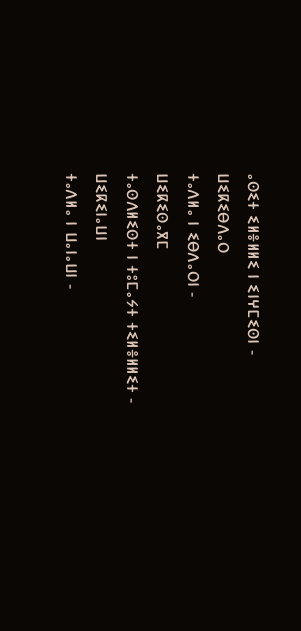ⴰⵙⵉⵜ ⵉⵍⴻⵍⵍⵉ ⵏ ⵉⵏⵖⵎⵉⵙⵏ -
ⵡⵉⴽⵉⴱⴷⴰⵔ
ⵜⴰⴷⵍⴰ ⵏ ⵉⴱⴷⴰⵔⵏ -
ⵡⵉⴽⵉⵙⴰⴳⵎ
ⵜⴰⵙⴷⵍⵉⵙⵜ ⵏ ⵜⵓⵎⴰⵢⵜ ⵜⵉⵍⴻⵍⵍⵉⵜ -
ⵡⵉⴽⵉⵏⴰⵡⵏ
ⵜⴰⴷⵍⴰ ⵏ ⵡⴰⵏⴰⵡⵏ -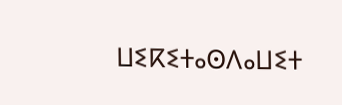ⵡⵉⴽⵉⵜⴰⵙⴷⴰⵡⵉⵜ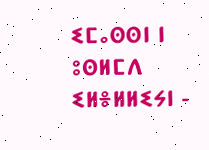ⵉⵎⴰⵙⵙⵏ ⵏ ⵓⵙⵍⵎⴷ ⵉⵍⴻⵍⵍⵉⵢⵏ -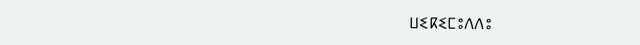ⵡⵉⴽⵉⵎⵓⴷⴷⵓ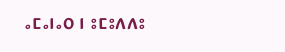ⴰⵎⴰⵏⴰⵔ ⵏ ⵓⵎⵓⴷⴷⵓ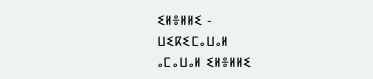ⵉⵍⴻⵍⵍⵉ -
ⵡⵉⴽⵉⵎⴰⵡⴰⵍ
ⴰⵎⴰⵡⴰⵍ ⵉⵍⴻⵍⵍⵉ